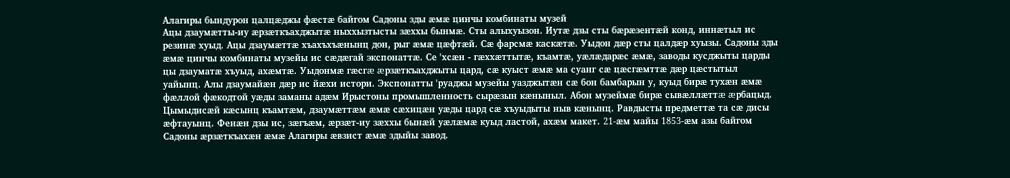Алагиры бындурон цалцæджы фæстæ байгом Садоны зды æмæ цинчы комбинаты музей
Ацы дзаумæтты-иу æрзæткъахджытæ ныххызтысты зæххы бынмæ. Сты алыхуызон. Иутæ дзы сты бæрæзентæй конд, иннæтыл ис резинæ хуыд. Ацы дзаумæттæ хъахъхъæнынц дон, рыг æмæ цæфтæй. Сæ фарсмæ каскæтæ. Уыдон дæр сты цалдæр хуызы. Садоны зды æмæ цинчы комбинаты музейы ис сæдæгай экспонаттӕ. Се 'хсæн - гæххæттытæ, къамтæ, уæлæдарæс æмæ, заводы кусджыты царды цы дзауматæ хъуыд, ахæмтæ. Уыдонмæ гæсгæ æрзæткъахджыты цард, сæ куыст æмæ ма суанг сæ цæсгæмттæ дæр цæстытыл уайынц. Алы дзаумайæн дæр ис йæхи истори. Экспонатты 'руаджы музейы уазджытæн сæ бон бамбарын у, куыд бирæ тухӕн æмæ фæллой фæкодтой уæды заманы адæм Ирыстоны промышленность сырæзын кæныныл. Абон музеймæ бирæ сывæллæттæ æрбацыд. Цымыдисæй кæсынц къамтæм, дзаумæттæм æмæ сæхицæн уæды цард сæ хъуыдыты ныв кæнынц. Равдысты предметтæ та сæ дисы æфтауынц. Фенæн дзы ис, зæгъæм, æрзæт-иу зæххы бынæй уæлæмæ куыд ластой, ахæм макет. 21-æм майы 1853-æм азы байгом Садоны æрзæткъахæн æмæ Алагиры æвзист æмæ здыйы завод.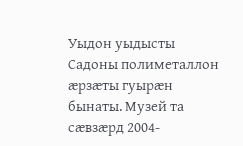Уыдон уыдысты Садоны полиметаллон æрзæты гуырæн бынаты. Музей та сæвзæрд 2004-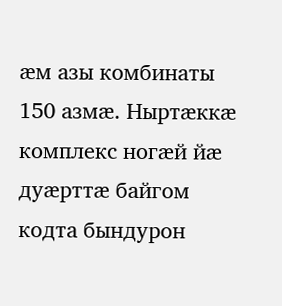æм азы комбинаты 150 азмæ. Ныртæккæ комплекс ногæй йæ дуæрттæ байгом кодта бындурон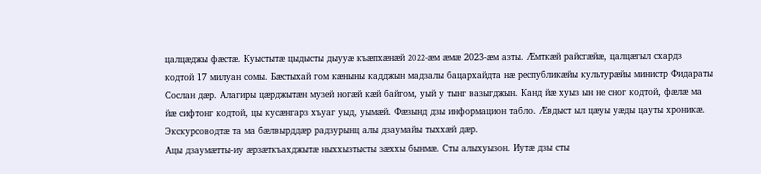цалцæджы фæстæ. Куыстытæ цыдысты дыууæ къæпхæнæй 2022-æм æмæ 2023-æм азты. Æмткæй райсгæйæ, цалцæгыл схардз кодтой 17 милуан сомы. Бæстыхай гом кæныны кадджын мадзалы бацархайдта нæ республикæйы культурæйы министр Фидараты Сослан дæр. Алагиры цæрджытæн музей ногæй кæй байгом, уый у тынг вазыгджын. Канд йæ хуыз ын не сног кодтой, фæлæ ма йæ сифтонг кодтой, цы кусæнгарз хъуаг уыд, уымæй. Фæзынд дзы информацион табло. Æвдыст ыл цæуы уæды цауты хроникæ. Экскурсоводтæ та ма бæлвырддæр радзурынц алы дзаумайы тыххæй дæр.
Ацы дзаумæтты-иу æрзæткъахджытæ ныххызтысты зæххы бынмæ. Сты алыхуызон. Иутæ дзы сты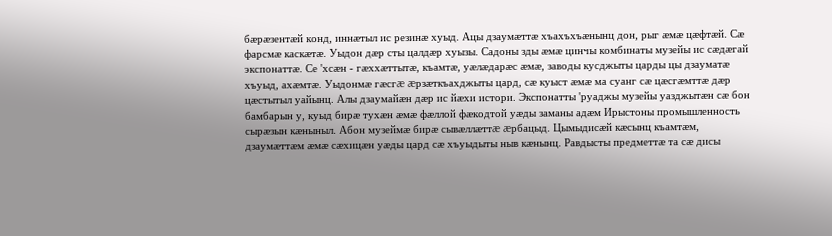бæрæзентæй конд, иннæтыл ис резинæ хуыд. Ацы дзаумæттæ хъахъхъæнынц дон, рыг æмæ цæфтæй. Сæ фарсмæ каскæтæ. Уыдон дæр сты цалдæр хуызы. Садоны зды æмæ цинчы комбинаты музейы ис сæдæгай экспонаттӕ. Се 'хсæн - гæххæттытæ, къамтæ, уæлæдарæс æмæ, заводы кусджыты царды цы дзауматæ хъуыд, ахæмтæ. Уыдонмæ гæсгæ æрзæткъахджыты цард, сæ куыст æмæ ма суанг сæ цæсгæмттæ дæр цæстытыл уайынц. Алы дзаумайæн дæр ис йæхи истори. Экспонатты 'руаджы музейы уазджытæн сæ бон бамбарын у, куыд бирæ тухӕн æмæ фæллой фæкодтой уæды заманы адæм Ирыстоны промышленность сырæзын кæныныл. Абон музеймæ бирæ сывæллæттæ æрбацыд. Цымыдисæй кæсынц къамтæм, дзаумæттæм æмæ сæхицæн уæды цард сæ хъуыдыты ныв кæнынц. Равдысты предметтæ та сæ дисы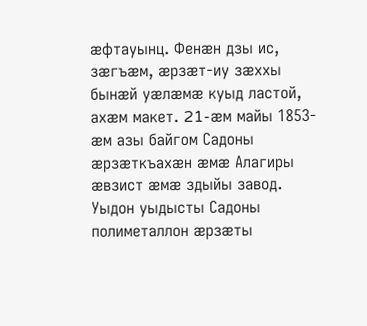æфтауынц. Фенæн дзы ис, зæгъæм, æрзæт-иу зæххы бынæй уæлæмæ куыд ластой, ахæм макет. 21-æм майы 1853-æм азы байгом Садоны æрзæткъахæн æмæ Алагиры æвзист æмæ здыйы завод. Уыдон уыдысты Садоны полиметаллон æрзæты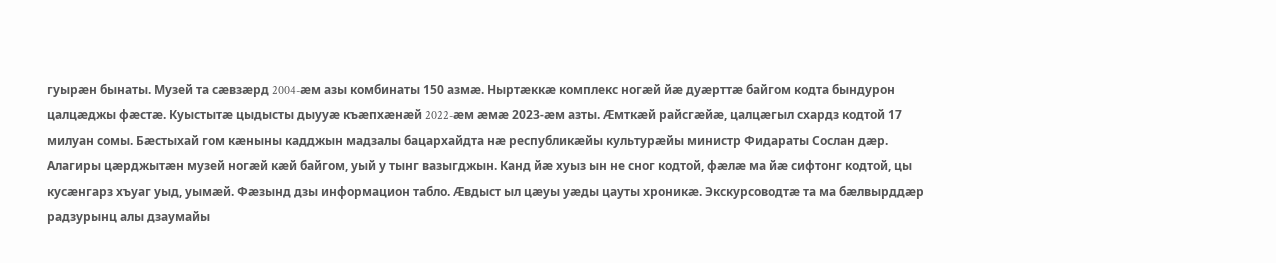гуырæн бынаты. Музей та сæвзæрд 2004-æм азы комбинаты 150 азмæ. Ныртæккæ комплекс ногæй йæ дуæрттæ байгом кодта бындурон цалцæджы фæстæ. Куыстытæ цыдысты дыууæ къæпхæнæй 2022-æм æмæ 2023-æм азты. Æмткæй райсгæйæ, цалцæгыл схардз кодтой 17 милуан сомы. Бæстыхай гом кæныны кадджын мадзалы бацархайдта нæ республикæйы культурæйы министр Фидараты Сослан дæр. Алагиры цæрджытæн музей ногæй кæй байгом, уый у тынг вазыгджын. Канд йæ хуыз ын не сног кодтой, фæлæ ма йæ сифтонг кодтой, цы кусæнгарз хъуаг уыд, уымæй. Фæзынд дзы информацион табло. Æвдыст ыл цæуы уæды цауты хроникæ. Экскурсоводтæ та ма бæлвырддæр радзурынц алы дзаумайы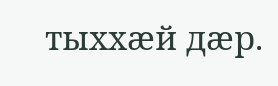тыххæй дæр.